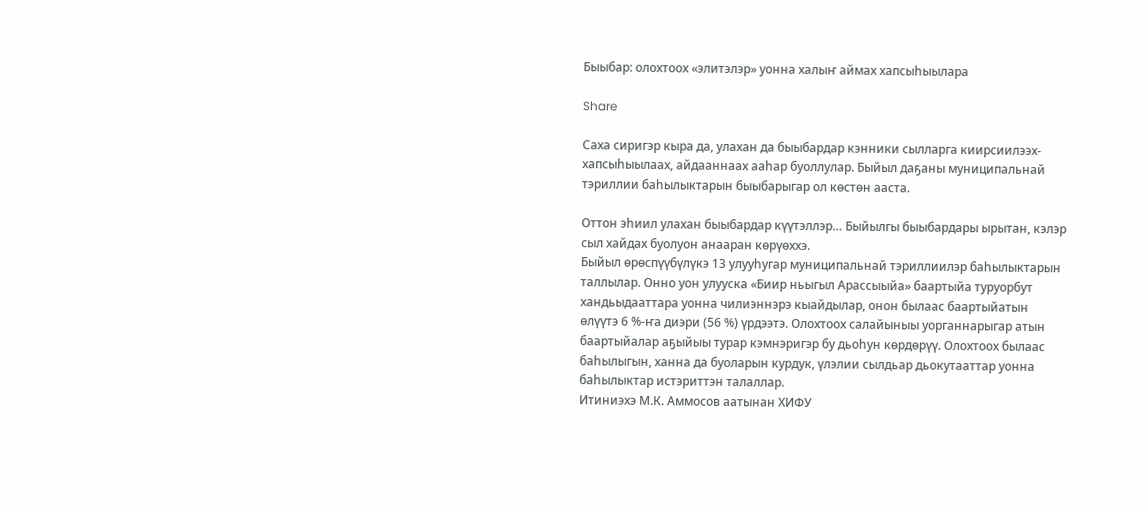Быыбар: олохтоох «элитэлэр» уонна халыҥ аймах хапсыһыылара

Share

Саха сиригэр кыра да, улахан да быыбардар кэнники сылларга киирсиилээх-хапсыһыылаах, айдааннаах ааһар буоллулар. Быйыл даҕаны муниципальнай тэриллии баһылыктарын быыбарыгар ол көстөн ааста.

Оттон эһиил улахан быыбардар күүтэллэр… Быйылгы быыбардары ырытан, кэлэр сыл хайдах буолуон анааран көрүөххэ.
Быйыл өрөспүүбүлүкэ 13 улууһугар муниципальнай тэриллиилэр баһылыктарын таллылар. Онно уон улууска «Биир ньыгыл Арассыыйа» баартыйа туруорбут хандьыдааттара уонна чилиэннэрэ кыайдылар, онон былаас баартыйатын өлүүтэ 6 %-ҥа диэри (56 %) үрдээтэ. Олохтоох салайыныы уорганнарыгар атын баартыйалар аҕыйыы турар кэмнэригэр бу дьоһун көрдөрүү. Олохтоох былаас баһылыгын, ханна да буоларын курдук, үлэлии сылдьар дьокутааттар уонна баһылыктар истэриттэн талаллар.
Итиниэхэ М.К. Аммосов аатынан ХИФУ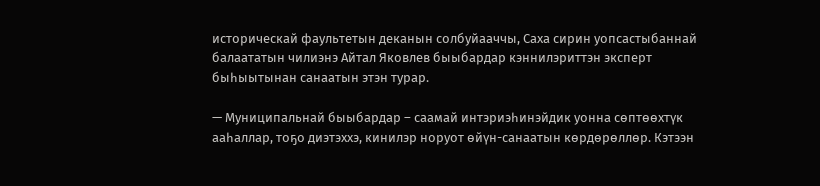историческай фаультетын деканын солбуйааччы, Саха сирин уопсастыбаннай балаататын чилиэнэ Айтал Яковлев быыбардар кэннилэриттэн эксперт быһыытынан санаатын этэн турар.

— Муниципальнай быыбардар – саамай интэриэһинэйдик уонна сөптөөхтүк ааһаллар, тоҕо диэтэххэ, кинилэр норуот өйүн-санаатын көрдөрөллөр. Кэтээн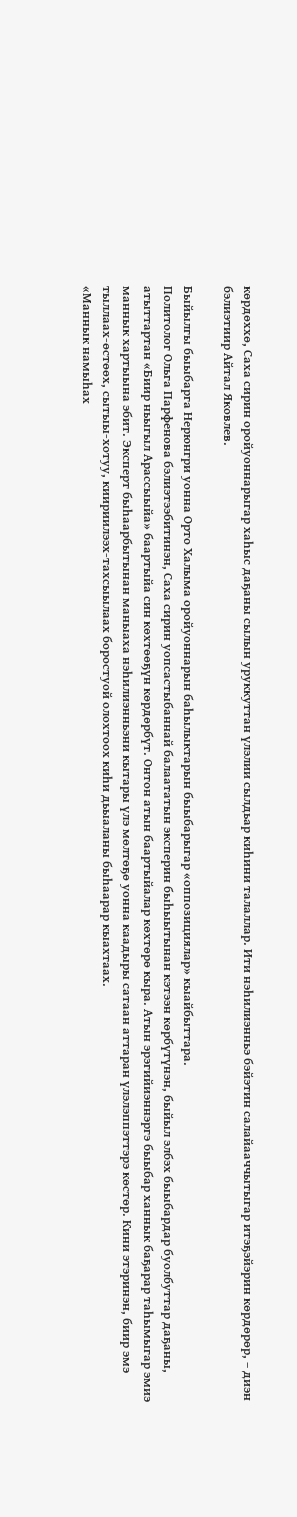көрдөххө, Саха сирин оройуоннарыгар хаһыс даҕаны сылын уруккуттан үлэлии сылдьар киһини талаллар. Ити нэһилиэнньэ бэйэтин салайааччытыгар итэҕэйэрин көрдөрөр, – диэн бэлиэтиир Айтал Яковлев.

Быйылгы быыбарга Нерюнгри уонна Орто Халыма оройуоннарын баһылыктарын быыбарыгар «оппозициялар» кыайбыттара.
Политолог Ольга Парфенова бэлиэтээбитинэн, Саха сирин уопсастыбаннай балаататын эксперин быһыытынан кэтээн көрбүтүнэн, быйыл элбэх быыбардар буолбуттар даҕаны, атыттартан «Биир ньыгыл Арассыыйа» баартыйа син көхтөөҕүн көрдөрбүт. Онтон атын баартыйалар көхтөрө кыра. Атын эрэгийиэннэргэ быыбар ханнык баҕарар таһымыгар эмиэ маннык хартыына эбит. Эксперт быһаарбытынан маныаха нэһилиэнньэни кытары үлэ мөлтөҕө уонна каадыры сатаан аттаран үлэлэппэттэрэ көстөр. Кини этэринэн, биир эмэ тыллаах-өстөөх, сытыы-хотуу, киириилээх-тахсыылаах боростуой олохтоох киһи дьыаланы быһаарар кыахтаах.
«Маннык намыһах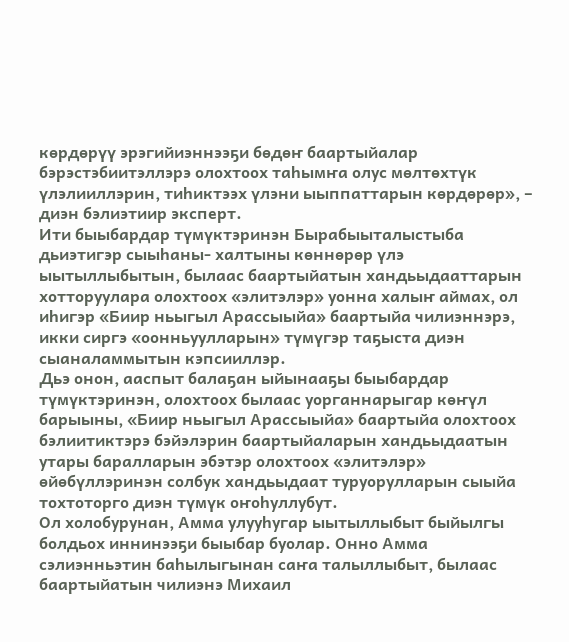көрдөрүү эрэгийиэннээҕи бөдөҥ баартыйалар бэрэстэбиитэллэрэ олохтоох таһымҥа олус мөлтөхтүк үлэлииллэрин, тиһиктээх үлэни ыыппаттарын көрдөрөр», – диэн бэлиэтиир эксперт.
Ити быыбардар түмүктэринэн Бырабыыталыстыба дьиэтигэр сыыһаны- халтыны көннөрөр үлэ ыытыллыбытын, былаас баартыйатын хандьыдааттарын хотторуулара олохтоох «элитэлэр» уонна халыҥ аймах, ол иһигэр «Биир ньыгыл Арассыыйа» баартыйа чилиэннэрэ, икки сиргэ «оонньуулларын» түмүгэр таҕыста диэн сыаналаммытын кэпсииллэр.
Дьэ онон, ааспыт балаҕан ыйынааҕы быыбардар түмүктэринэн, олохтоох былаас уорганнарыгар көҥүл барыыны, «Биир ньыгыл Арассыыйа» баартыйа олохтоох бэлиитиктэрэ бэйэлэрин баартыйаларын хандьыдаатын утары баралларын эбэтэр олохтоох «элитэлэр» өйөбүллэринэн солбук хандьыдаат туруорулларын сыыйа тохтоторго диэн түмүк оҥоһуллубут.
Ол холобурунан, Амма улууһугар ыытыллыбыт быйылгы болдьох иннинээҕи быыбар буолар. Онно Амма сэлиэнньэтин баһылыгынан саҥа талыллыбыт, былаас баартыйатын чилиэнэ Михаил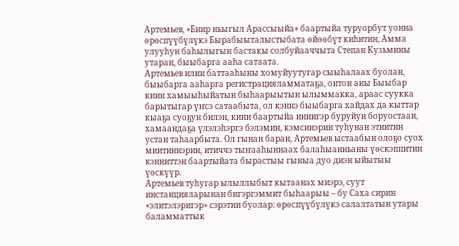Артемьев, «Биир ньыгыл Арассыыйа» баартыйа туруорбут уонна өрөспүүбүлүкэ Бырабыыталыстыбата өйөөбүт киһитин, Амма улууһун баһылыгын бастакы солбуйааччыта Степан Кузьмины утаран, быыбарга ааһа сатаата.
Артемьев илии баттааһыны хомуйуутугар сыыһалаах буолан, быыбарга ааһарга регистрацияламматаҕа, онтон аны Быыбар киин хамыыһыйатын быһаарыытын ылыммакка, араас суукка барытыгар үҥсэ сатаабыта, ол кэннэ быыбарга хайдах да кыттар кыаҕа суоҕун билэн, кини баартыйа иннигэр буруйун боруостаан, хамаандаҕа үлэлэһэргэ бэлэмин, кэмсинэрин туһунан этиитин устан таһаарбыта. Ол гынан баран, Артемьев ыстаабын олоҕо суох миитиннэрин, итиччэ тыҥааһыннаах балаһыанньаны үөскэппитин кэнниттэн баартыйата бырастыы гыныа дуо диэн ыйытыы үөскүүр.
Артемьев туһугар ылыллыбыт кытаанах миэрэ, суут инстанцияларынан бигэргэммит быһаарыы – бу Саха сирин «элитэлэригэр» сэрэтии буолар: өрөспүүбүлүкэ салалтатын утары баламматтык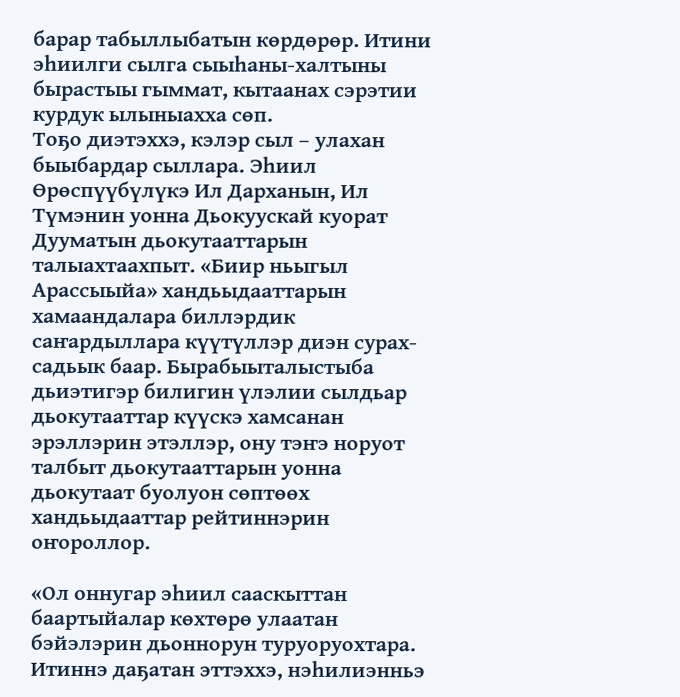барар табыллыбатын көрдөрөр. Итини эһиилги сылга сыыһаны-халтыны бырастыы гыммат, кытаанах сэрэтии курдук ылыныахха сөп.
Тоҕо диэтэххэ, кэлэр сыл – улахан быыбардар сыллара. Эһиил Өрөспүүбүлүкэ Ил Дарханын, Ил Түмэнин уонна Дьокуускай куорат Дууматын дьокутааттарын талыахтаахпыт. «Биир ньыгыл Арассыыйа» хандьыдааттарын хамаандалара биллэрдик саҥардыллара күүтүллэр диэн сурах-садьык баар. Бырабыыталыстыба дьиэтигэр билигин үлэлии сылдьар дьокутааттар күүскэ хамсанан эрэллэрин этэллэр, ону тэҥэ норуот талбыт дьокутааттарын уонна дьокутаат буолуон сөптөөх хандьыдааттар рейтиннэрин оҥороллор.

«Ол оннугар эһиил сааскыттан баартыйалар көхтөрө улаатан бэйэлэрин дьоннорун туруоруохтара. Итиннэ даҕатан эттэххэ, нэһилиэнньэ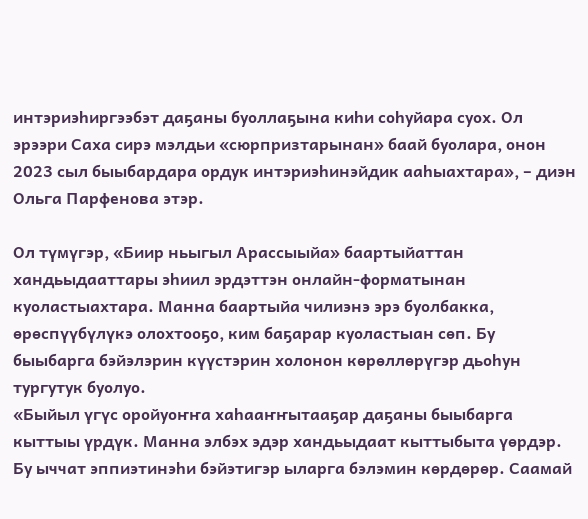интэриэһиргээбэт даҕаны буоллаҕына киһи соһуйара суох. Ол эрээри Саха сирэ мэлдьи «сюрпризтарынан» баай буолара, онон 2023 сыл быыбардара ордук интэриэһинэйдик ааһыахтара», – диэн Ольга Парфенова этэр.

Ол түмүгэр, «Биир ньыгыл Арассыыйа» баартыйаттан хандьыдааттары эһиил эрдэттэн онлайн-форматынан куоластыахтара. Манна баартыйа чилиэнэ эрэ буолбакка, өрөспүүбүлүкэ олохтооҕо, ким баҕарар куоластыан сөп. Бу быыбарга бэйэлэрин күүстэрин холонон көрөллөрүгэр дьоһун тургутук буолуо.
«Быйыл үгүс оройуоҥҥа хаһааҥҥытааҕар даҕаны быыбарга кыттыы үрдүк. Манна элбэх эдэр хандьыдаат кыттыбыта үөрдэр. Бу ыччат эппиэтинэһи бэйэтигэр ыларга бэлэмин көрдөрөр. Саамай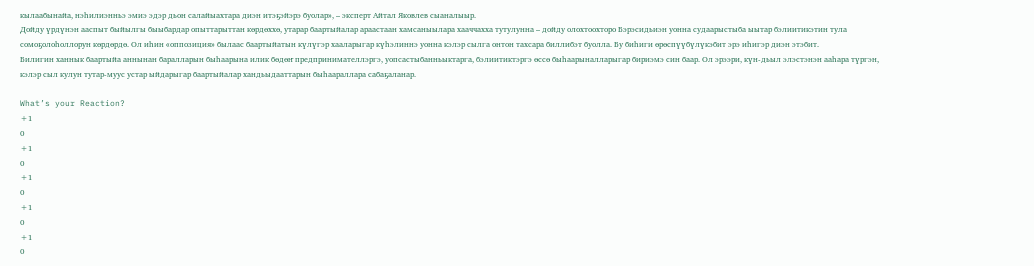кылаабынайа, нэһилиэнньэ эмиэ эдэр дьон салайыахтара диэн итэҕэйэрэ буолар», – эксперт Айтал Яковлев сыаналыыр.
Дойду үрдүнэн ааспыт быйылгы быыбардар опыттарыттан көрдөххө, утарар баартыйалар араастаан хамсаныылара хааччахха тутулунна – дойду олохтоохторо Бэрэсидьиэн уонна судаарыстыба ыытар бэлиитикэтин тула сомоҕолоһоллорун көрдөрдө. Ол иһин «оппозиция» былаас баартыйатын күлүгэр хааларыгар күһэлиннэ уонна кэлэр сылга онтон тахсара биллибэт буолла. Бу биһиги өрөспүүбүлүкэбит эрэ иһигэр диэн этэбит.
Билигин ханнык баартыйа аннынан баралларын быһаарына илик бөдөҥ предпринимателлэргэ, уопсастыбанньыктарга, бэлиитиктэргэ өссө быһаарыналларыгар бириэмэ син баар. Ол эрээри, күн-дьыл элэстэнэн ааһара түргэн, кэлэр сыл кулун тутар-муус устар ыйдарыгар баартыйалар хандьыдааттарын быһаараллара сабаҕаланар.

What’s your Reaction?
+1
0
+1
0
+1
0
+1
0
+1
0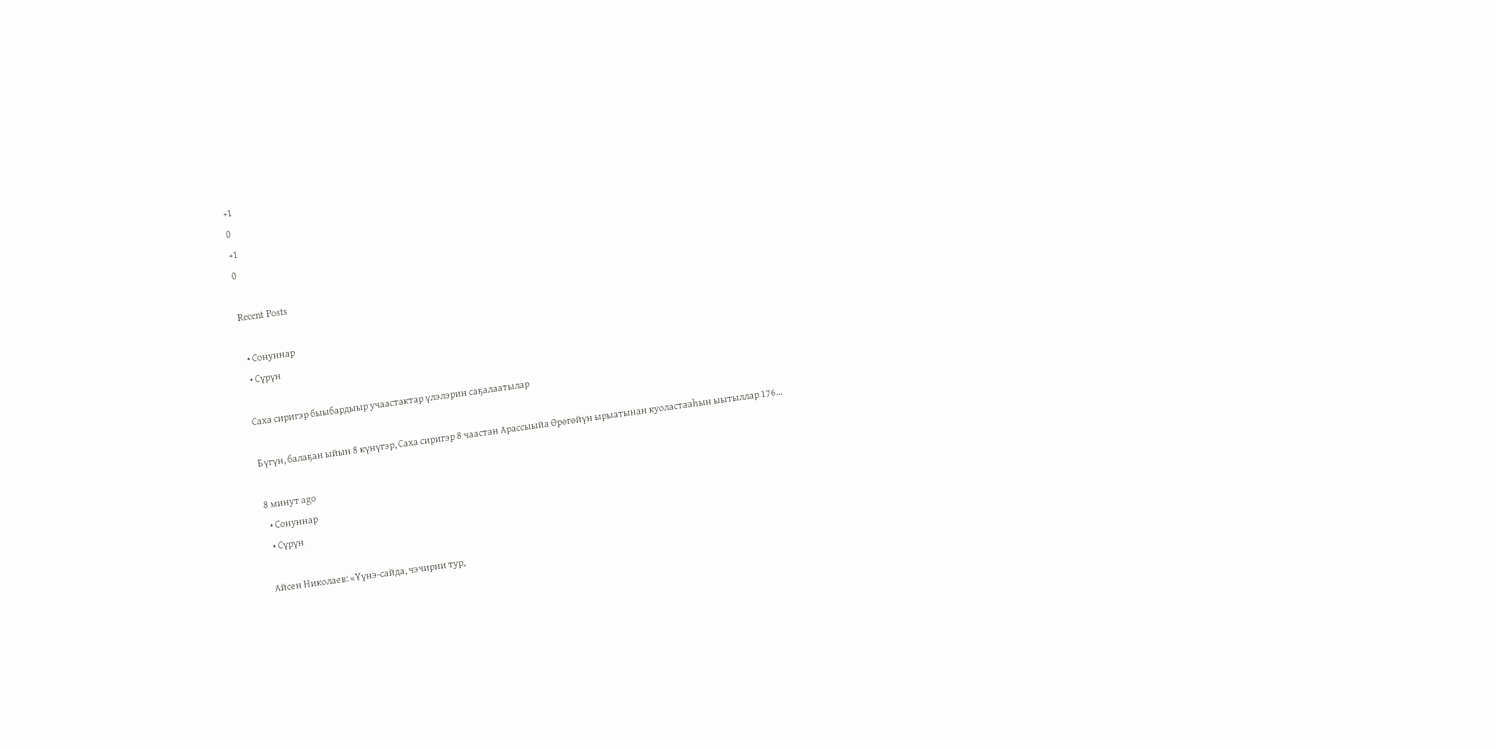+1
0
+1
0

Recent Posts

  • Сонуннар
  • Сүрүн

Саха сиригэр быыбардыыр учаастактар үлэлэрин саҕалаатылар

Бүгүн, балаҕан ыйын 8 күнүгэр, Саха сиригэр 8 чаастан Арассыыйа Өрөгөйүн ырыатынан куоластааһын ыытыллар 176…

8 минут ago
  • Сонуннар
  • Сүрүн

Айсен Николаев: «Үүнэ-сайда, чэчирии тур,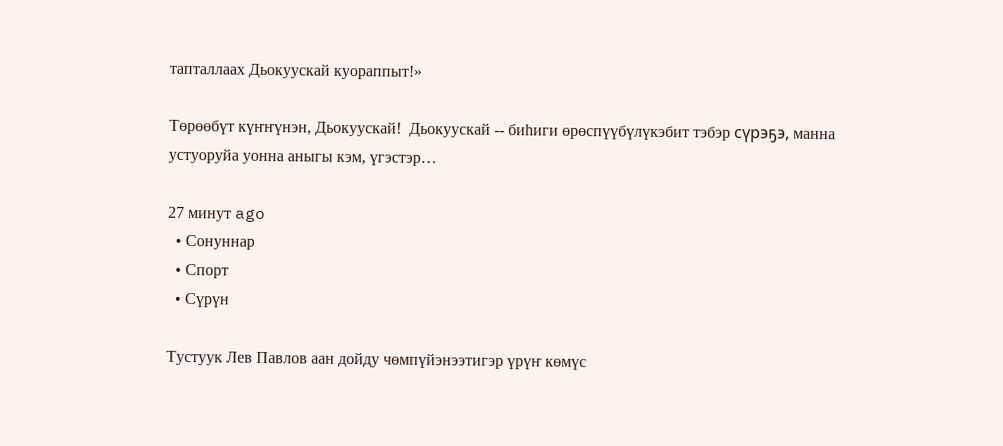тапталлаах Дьокуускай куораппыт!»

Төрөөбүт күҥҥүнэн, Дьокуускай!  Дьокуускай -- биһиги өрөспүүбүлүкэбит тэбэр сүрэҕэ, манна устуоруйа уонна аныгы кэм, үгэстэр…

27 минут ago
  • Сонуннар
  • Спорт
  • Сүрүн

Тустуук Лев Павлов аан дойду чөмпүйэнээтигэр үрүҥ көмүс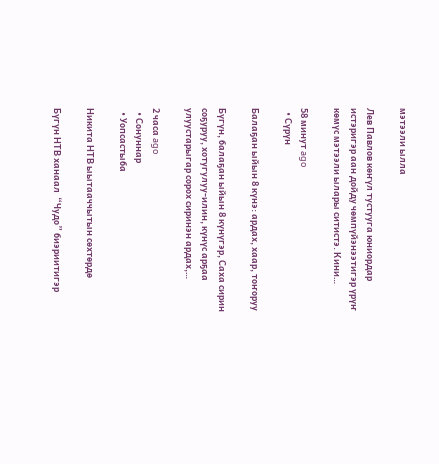мэтээли ылла

Лев Павлов көҥүл тустууга юниордар истэригэр аан дойду чөмпүйэнээтигэр үрүҥ көмүс мэтээли ылары ситистэ. Кини…

58 минут ago
  • Сүрүн

Балаҕан ыйын 8 күнэ: ардах, хаар, тоҥоруу

Бүгүн, балаҕан ыйын 8 күнүгэр, Саха сирин соҕуруу, хотугулуу-илин, күнүс арҕаа улуустарыгар сорох сиринэн ардах,…

2 часа ago
  • Сонуннар
  • Уопсастыба

Никита НТВ ыытааччытын сөхтөрдө

Бүгүн НТВ ханаал  “Чудо” биэриитигэр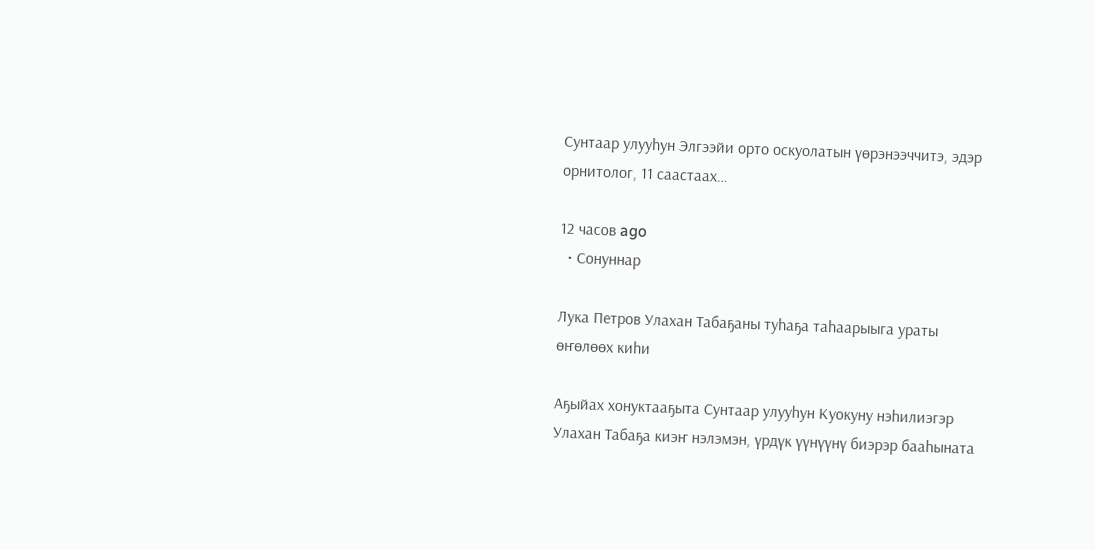Сунтаар улууһун Элгээйи орто оскуолатын үөрэнээччитэ, эдэр орнитолог, 11 саастаах…

12 часов ago
  • Сонуннар

Лука Петров Улахан Табаҕаны туһаҕа таһаарыыга ураты өҥөлөөх киһи

Аҕыйах хонуктааҕыта Сунтаар улууһун Куокуну нэһилиэгэр Улахан Табаҕа киэҥ нэлэмэн, үрдүк үүнүүнү биэрэр бааһыната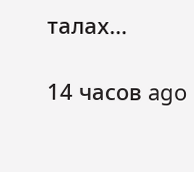талах…

14 часов ago